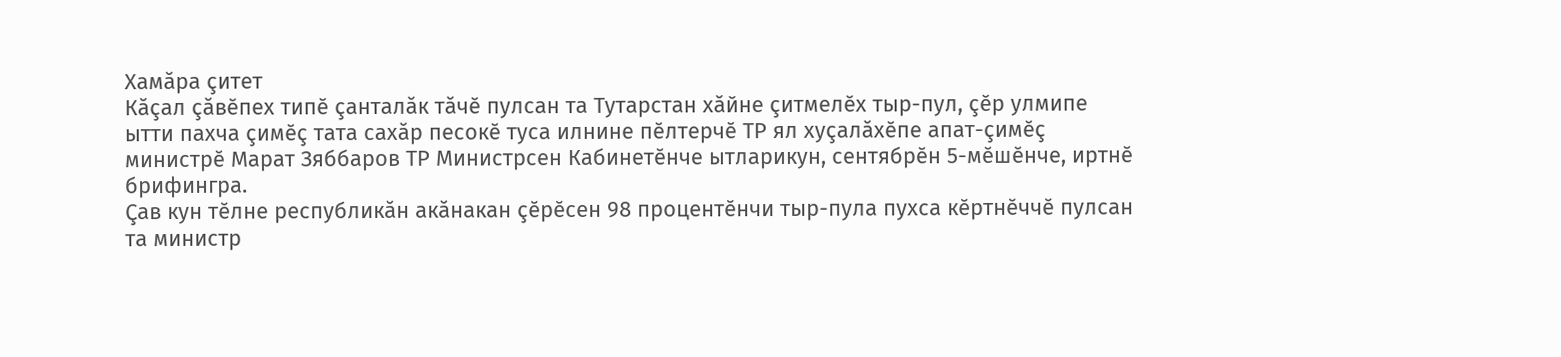Хамăра çитет
Кăçал çăвӗпех типӗ çанталăк тăчӗ пулсан та Тутарстан хăйне çитмелӗх тыр-пул, çӗр улмипе ытти пахча çимӗç тата сахăр песокӗ туса илнине пӗлтерчӗ ТР ял хуçалăхӗпе апат-çимӗç министрӗ Марат Зяббаров ТР Министрсен Кабинетӗнче ытларикун, сентябрӗн 5-мӗшӗнче, иртнӗ брифингра.
Çав кун тӗлне республикăн акăнакан çӗрӗсен 98 процентӗнчи тыр-пула пухса кӗртнӗччӗ пулсан та министр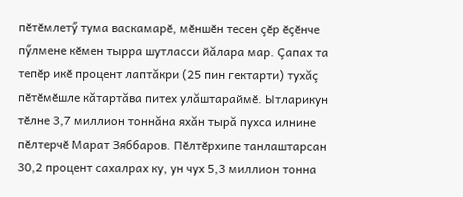пӗтӗмлетӳ тума васкамарӗ, мӗншӗн тесен çӗр ӗçӗнче пӳлмене кӗмен тырра шутласси йăлара мар. Çапах та тепӗр икӗ процент лаптăкри (25 пин гектарти) тухăç пӗтӗмӗшле кăтартăва питех улăштараймӗ. Ытларикун тӗлне 3,7 миллион тоннăна яхăн тырă пухса илнине пӗлтерчӗ Марат Зяббаров. Пӗлтӗрхипе танлаштарсан 30,2 процент сахалрах ку, ун чух 5,3 миллион тонна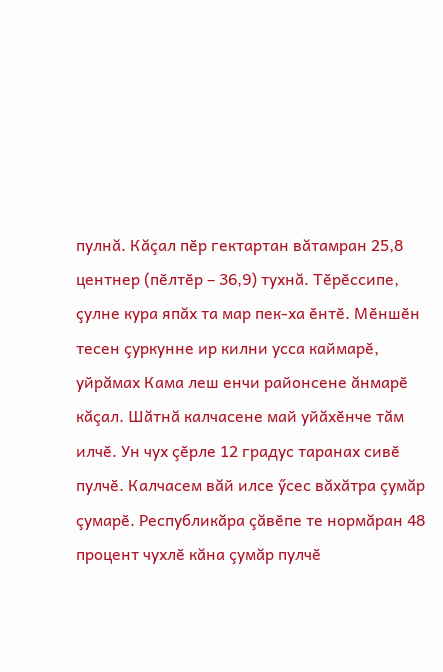пулнă. Кăçал пӗр гектартан вăтамран 25,8 центнер (пӗлтӗр – 36,9) тухнă. Тӗрӗссипе, çулне кура япăх та мар пек-ха ӗнтӗ. Мӗншӗн тесен çуркунне ир килни усса каймарӗ, уйрăмах Кама леш енчи районсене ăнмарӗ кăçал. Шăтнă калчасене май уйăхӗнче тăм илчӗ. Ун чух çӗрле 12 градус таранах сивӗ пулчӗ. Калчасем вăй илсе ӳсес вăхăтра çумăр çумарӗ. Республикăра çăвӗпе те нормăран 48 процент чухлӗ кăна çумăр пулчӗ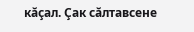кăçал. Çак сăлтавсене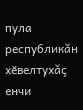пула республикăн хӗвелтухăç енчи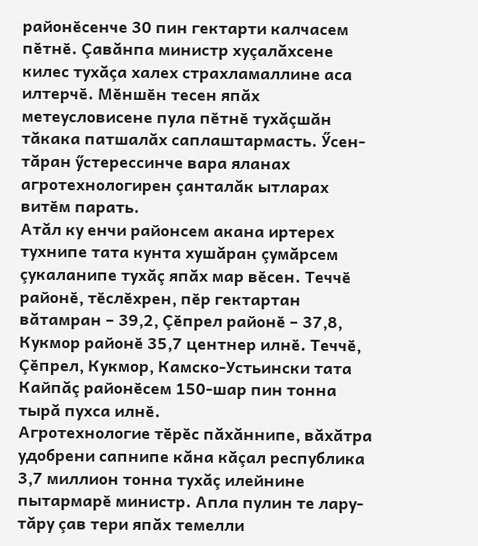районӗсенче 30 пин гектарти калчасем пӗтнӗ. Çавăнпа министр хуçалăхсене килес тухăçа халех страхламаллине аса илтерчӗ. Мӗншӗн тесен япăх метеусловисене пула пӗтнӗ тухăçшăн тăкака патшалăх саплаштармасть. Ӳсен-тăран ӳстерессинче вара яланах агротехнологирен çанталăк ытларах витӗм парать.
Атăл ку енчи районсем акана иртерех тухнипе тата кунта хушăран çумăрсем çукаланипе тухăç япăх мар вӗсен. Теччӗ районӗ, тӗслӗхрен, пӗр гектартан вăтамран – 39,2, Çӗпрел районӗ – 37,8, Кукмор районӗ 35,7 центнер илнӗ. Теччӗ, Çӗпрел, Кукмор, Камско-Устьински тата Кайпăç районӗсем 150-шар пин тонна тырă пухса илнӗ.
Агротехнологие тӗрӗс пăхăннипе, вăхăтра удобрени сапнипе кăна кăçал республика 3,7 миллион тонна тухăç илейнине пытармарӗ министр. Апла пулин те лару-тăру çав тери япăх темелли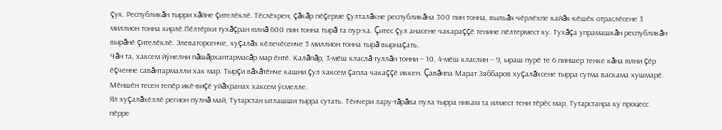çук. Республикăн тырри хăйне çителӗклӗ. Тӗслӗхрен, çăкăр пӗçерме çулталăкне республикăна 300 пин тонна, выльăх-чӗрлӗхпе кайăк-кӗшӗк отраслӗсене 3 миллион тонна кирлӗ.Пӗлтӗрхи тухăçран юлнă 600 пин тонна тырă та пур-ха. Çитес çул анасене чакараççӗ тенине пӗлтермест ку. Тухăçа упрамашкăн республикăн вырăнӗ çителӗклӗ. Элеваторсенче, хуçалăх кӗлечӗсенче 5 миллион тонна тырă вырнаçать.
Чăн та, хаксем йӳнелни пăшăрхантармасăр мар ӗнтӗ. Калăпăр, 3-мӗш класлă туллăн тонни – 10, 4-мӗш класлин – 9, ыраш пурӗ те 6 пиншер тенке кăна юлни çӗр ӗçченне савăнтармалли хак мар. Тырçи вăхăтӗнче кашни çул хаксем çапла чакаççӗ иккен. Çавăнпа Марат Зяббаров хуçалăхсене тырра сутма васкама хушмарӗ. Мӗншӗн тесен тепӗр икӗ-виçӗ уйăхранах хаксем ӳсмелле.
Ял хуçалăхӗллӗ регион пулнă май, Тутарстан ытлашши тырра сутать. Тӗнчери лару-тăрăва пула тырра никам та илмест тени тӗрӗс мар, Тутарстанра ку процесс пӗрре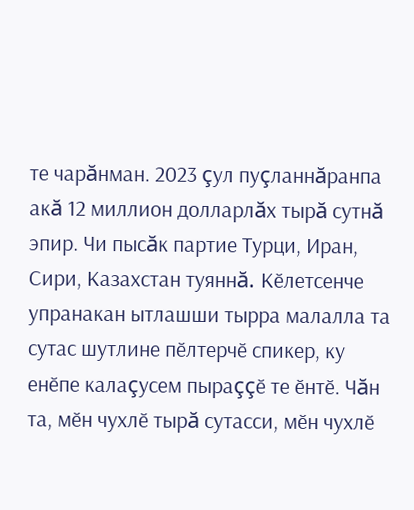те чарăнман. 2023 çул пуçланнăранпа акă 12 миллион долларлăх тырă сутнă эпир. Чи пысăк партие Турци, Иран, Сири, Казахстан туяннă. Кӗлетсенче упранакан ытлашши тырра малалла та сутас шутлине пӗлтерчӗ спикер, ку енӗпе калаçусем пыраççӗ те ӗнтӗ. Чăн та, мӗн чухлӗ тырă сутасси, мӗн чухлӗ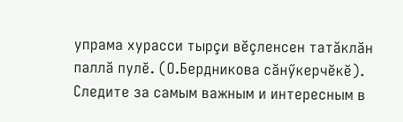упрама хурасси тырçи вӗçленсен татăклăн паллă пулӗ. (О.Бердникова сăнӳкерчӗкӗ).
Следите за самым важным и интересным в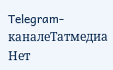Telegram-каналеТатмедиа
Нет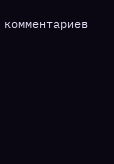комментариев